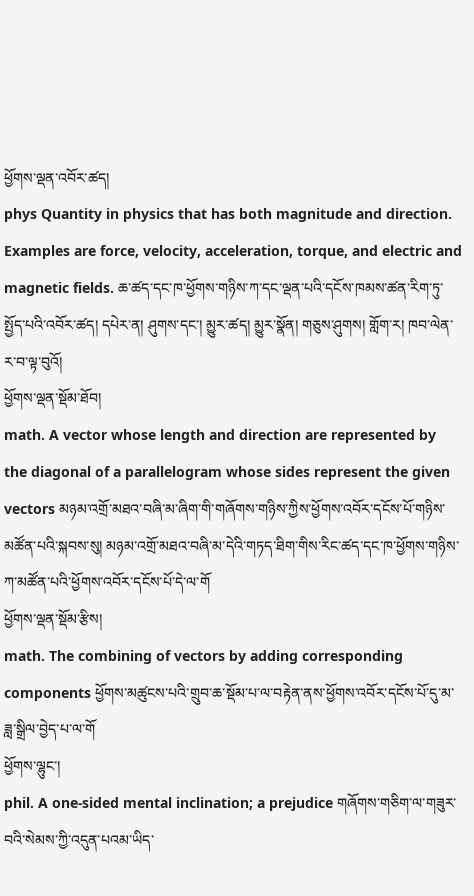ཕྱོགས་ལྡན་འབོར་ཚད།
phys Quantity in physics that has both magnitude and direction. Examples are force, velocity, acceleration, torque, and electric and magnetic fields. ཆ་ཚད་དང་ཁ་ཕྱོགས་གཉིས་ཀ་དང་ལྡན་པའི་དངོས་ཁམས་ཚན་རིག་ཏུ་སྤྱོད་པའི་འབོར་ཚད། དཔེར་ན། ཤུགས་དང་། མྱུར་ཚད། མྱུར་སྣོན། གཅུས་ཤུགས། གློག་ར། ཁབ་ལེན་ར་བ་ལྟ་བུའོ།
ཕྱོགས་ལྡན་སྡོམ་ཐོབ།
math. A vector whose length and direction are represented by the diagonal of a parallelogram whose sides represent the given vectors མཉམ་འགྲོ་མཐའ་བཞི་མ་ཞིག་གི་གཞོགས་གཉིས་ཀྱིས་ཕྱོགས་འབོར་དངོས་པོ་གཉིས་མཚོན་པའི་སྐབས་སུ། མཉམ་འགྲོ་མཐའ་བཞི་མ་དེའི་གཏད་ཐིག་གིས་རིང་ཚད་དང་ཁ་ཕྱོགས་གཉིས་ཀ་མཚོན་པའི་ཕྱོགས་འབོར་དངོས་པོ་དེ་ལ་གོ
ཕྱོགས་ལྡན་སྡོམ་རྩིས།
math. The combining of vectors by adding corresponding components ཕྱོགས་མཚུངས་པའི་གྲུབ་ཆ་སྡོམ་པ་ལ་བརྟེན་ནས་ཕྱོགས་འབོར་དངོས་པོ་དུ་མ་ཟླ་སྒྲིལ་བྱེད་པ་ལ་གོ
ཕྱོགས་ལྷུང་།
phil. A one-sided mental inclination; a prejudice གཞོགས་གཅིག་ལ་གཟུར་བའི་སེམས་ཀྱི་འདུན་པའམ་ཡིད་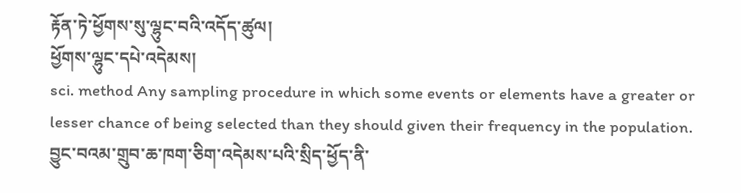རྟོན་ཏེ་ཕྱོགས་སུ་ལྷུང་བའི་འདོད་ཚུལ།
ཕྱོགས་ལྷུང་དཔེ་འདེམས།
sci. method Any sampling procedure in which some events or elements have a greater or lesser chance of being selected than they should given their frequency in the population. བྱུང་བའམ་གྲུབ་ཆ་ཁག་ཅིག་འདེམས་པའི་སྲིད་ཕྱོད་ནི་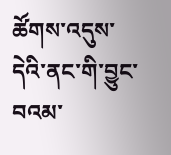ཚོགས་འདུས་དེའི་ནང་གི་བྱུང་བའམ་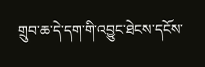གྲུབ་ཆ་དེ་དག་གི་འབྱུང་ཐེངས་དངོས་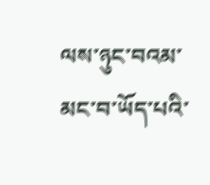ལས་ཉུང་བའམ་མང་བ་ཡོད་པའི་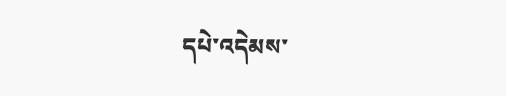དཔེ་འདེམས་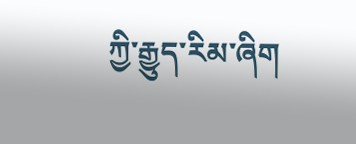ཀྱི་རྒྱུད་རིམ་ཞིག